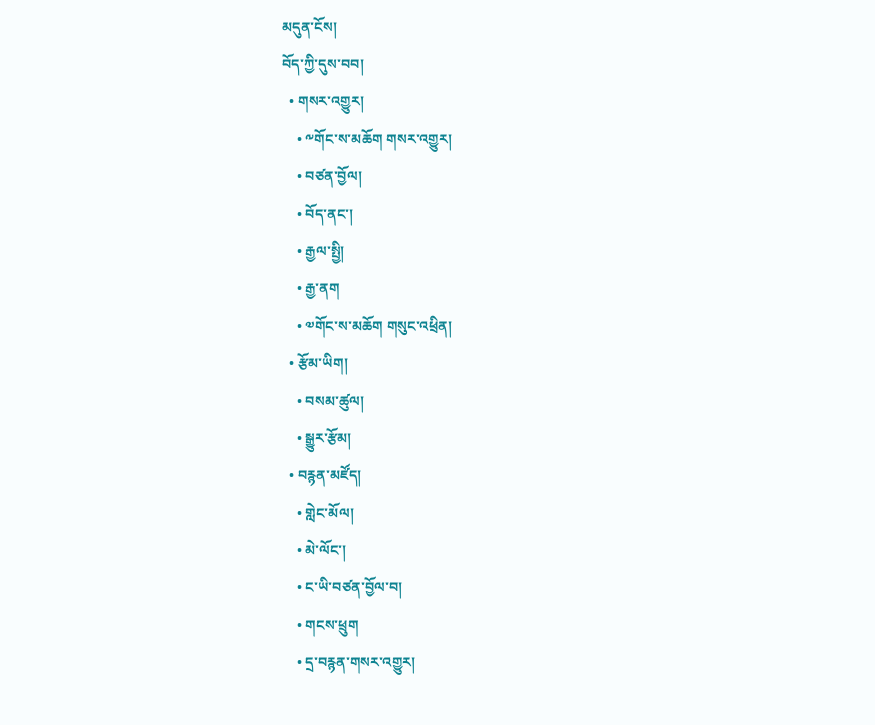མདུན་ངོས།
བོད་ཀྱི་དུས་བབ།
  • གསར་འགྱུར།
    • ༸གོང་ས་མཆོག གསར་འགྱུར།
    • བཙན་བྱོལ།
    • བོད་ནང་།
    • རྒྱལ་སྤྱི།
    • རྒྱ་ནག
    • ༧གོང་ས་མཆོག གསུང་འཕྲིན།
  • རྩོམ་ཡིག།
    • བསམ་ཚུལ།
    • སྒྱུར་རྩོམ།
  • བརྙན་མཛོད།
    • གླེང་མོལ།
    • མེ་ལོང་།
    • ང་ཡི་བཙན་བྱོལ་བ།
    • གངས་ཕྲུག
    • དྲ་བརྙན་གསར་འགྱུར།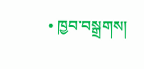• ཁྱབ་བསྒྲགས།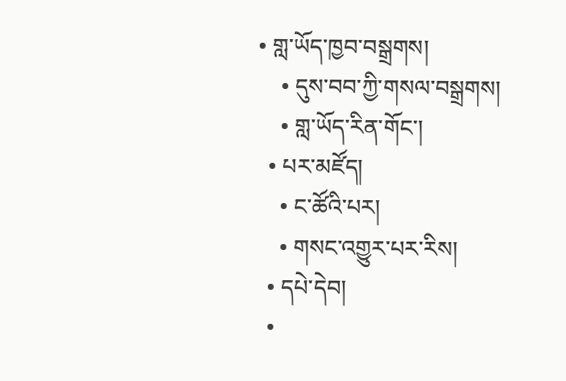• གླ་ཡོད་ཁྱབ་བསྒྲགས།
    • དུས་བབ་ཀྱི་གསལ་བསྒྲགས།
    • གླ་ཡོད་རིན་གོང་།
  • པར་མཛོད།
    • ང་ཚོའི་པར།
    • གསང་འགྱུར་པར་རིས།
  • དཔེ་དེབ།
  •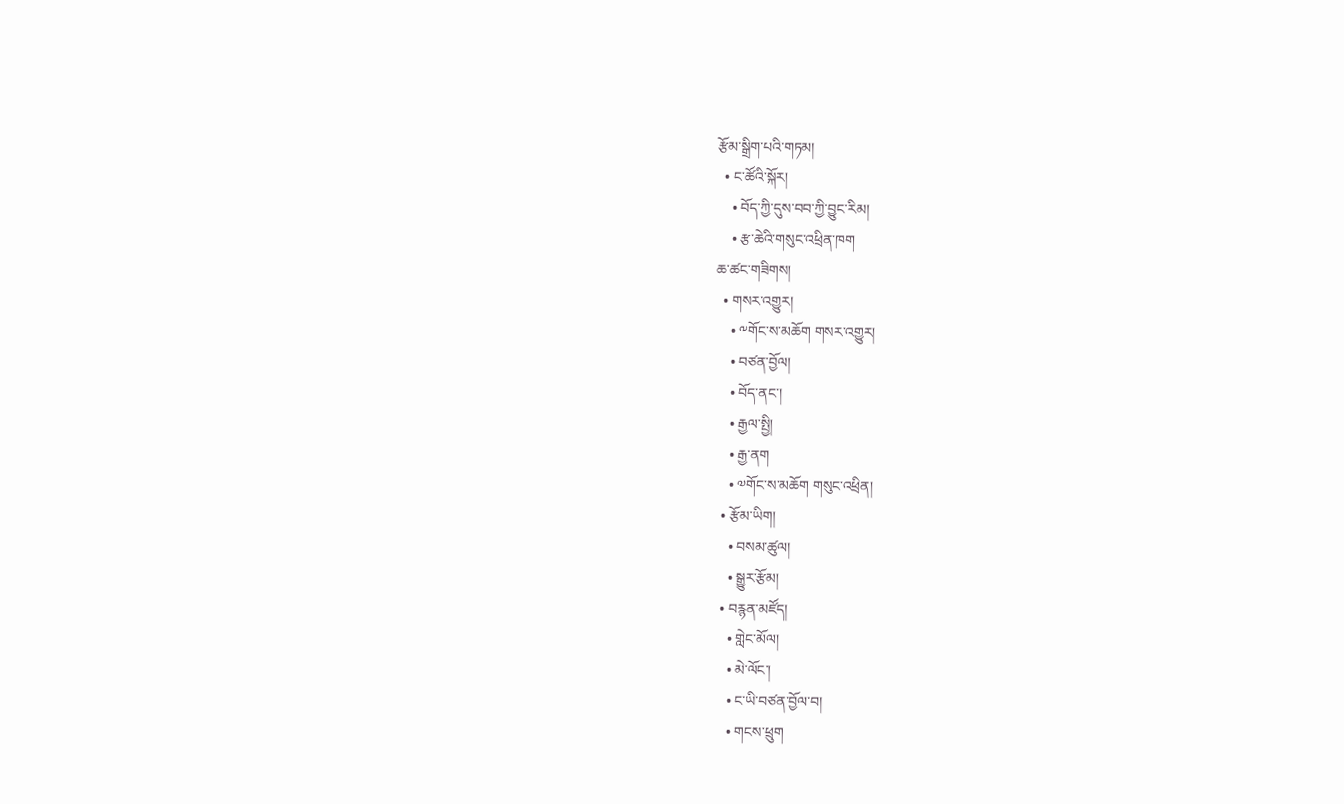རྩོམ་སྒྲིག་པའི་གཏམ།
  • ང་ཚོའི་སྐོར།
    • བོད་ཀྱི་དུས་བབ་ཀྱི་བྱུང་རིམ།
    • རྩ་ཆེའི་གསུང་འཕྲིན་ཁག
ཆ་ཚང་གཟིགས།
  • གསར་འགྱུར།
    • ༸གོང་ས་མཆོག གསར་འགྱུར།
    • བཙན་བྱོལ།
    • བོད་ནང་།
    • རྒྱལ་སྤྱི།
    • རྒྱ་ནག
    • ༧གོང་ས་མཆོག གསུང་འཕྲིན།
  • རྩོམ་ཡིག།
    • བསམ་ཚུལ།
    • སྒྱུར་རྩོམ།
  • བརྙན་མཛོད།
    • གླེང་མོལ།
    • མེ་ལོང་།
    • ང་ཡི་བཙན་བྱོལ་བ།
    • གངས་ཕྲུག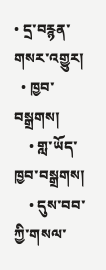• དྲ་བརྙན་གསར་འགྱུར།
  • ཁྱབ་བསྒྲགས།
    • གླ་ཡོད་ཁྱབ་བསྒྲགས།
    • དུས་བབ་ཀྱི་གསལ་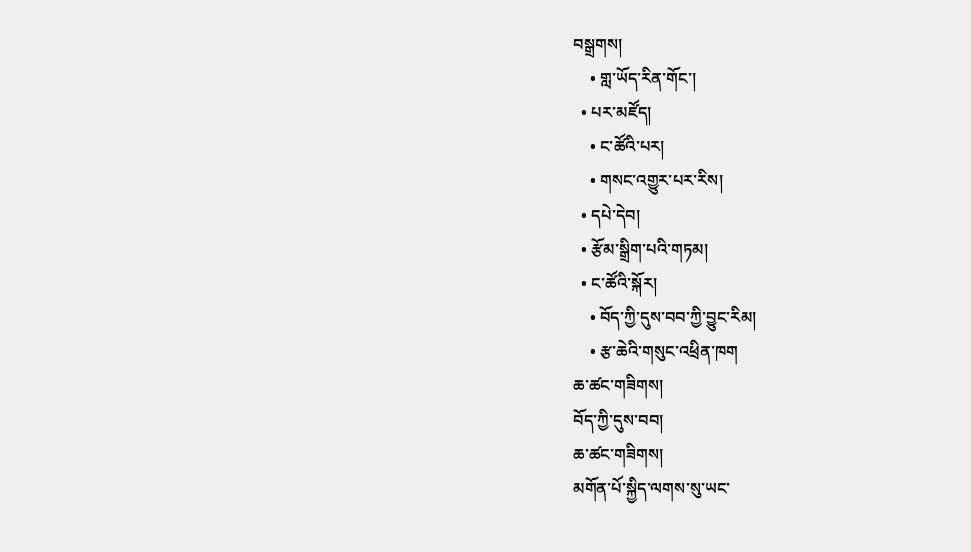བསྒྲགས།
    • གླ་ཡོད་རིན་གོང་།
  • པར་མཛོད།
    • ང་ཚོའི་པར།
    • གསང་འགྱུར་པར་རིས།
  • དཔེ་དེབ།
  • རྩོམ་སྒྲིག་པའི་གཏམ།
  • ང་ཚོའི་སྐོར།
    • བོད་ཀྱི་དུས་བབ་ཀྱི་བྱུང་རིམ།
    • རྩ་ཆེའི་གསུང་འཕྲིན་ཁག
ཆ་ཚང་གཟིགས།
བོད་ཀྱི་དུས་བབ།
ཆ་ཚང་གཟིགས།
མགོན་པོ་སྐྱིད་ལགས་སུ་ཡང་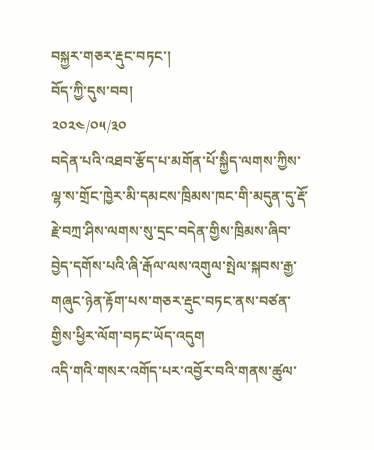བསྐྱར་གཅར་རྡུང་བཏང་།
བོད་ཀྱི་དུས་བབ།
༢༠༢༤/༠༥/༣༠
བདེན་པའི་འཐབ་རྩོད་པ་མགོན་པོ་སྐྱིད་ལགས་ཀྱིས་ལྷ་ས་གྲོང་ཁྱེར་མི་དམངས་ཁྲིམས་ཁང་གི་མདུན་དུ་རྡོ་རྗེ་བཀྲ་ཤིས་ལགས་སུ་དྲང་བདེན་གྱིས་ཁྲིམས་ཞིབ་བྱེད་དགོས་པའི་ཞི་རྒོལ་ལས་འགུལ་སྤེལ་སྐབས་རྒྱ་གཞུང་ཉེན་རྟོག་པས་གཅར་རྡུང་བཏང་ནས་བཙན་གྱིས་ཕྱིར་ལོག་བཏང་ཡོད་འདུག
འདི་གའི་གསར་འགོད་པར་འབྱོར་བའི་གནས་ཚུལ་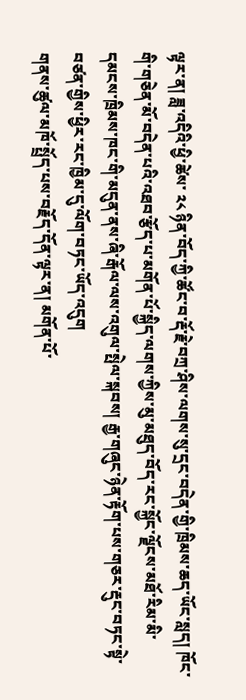ལྟར་ན། ཟླ་འདིའི་ཕྱི་ཚེས་ ༢༨ ཉིན་བོད་ཀྱི་ཚོང་བ་རྡོ་རྗེ་བཀྲ་ཤིས་ལགས་སུ་དྲང་བདེན་གྱི་ཁྲིམས་ཆད་ཡོང་སླད། ཁོང་གི་གཅེན་མོ་བདེན་པའི་འཐབ་རྩོད་པ་མགོན་པོ་སྐྱིད་ལགས་ཀྱིས་མུ་མཐུད་བོད་རང་སྐྱོང་ལྗོངས་མཐོ་རིམ་མི་དམངས་ཁྲིམས་ཁང་གི་མདུན་ནས་ཞི་རྒོལ་ལས་འགུལ་སྤེལ་སྐབས། རྒྱ་གཞུང་ཉེན་རྟོག་པས་གཅར་རྡུང་བཏང་སྟེ་བཙན་གྱིས་ཕྱིར་རང་ཁྱིམ་དུ་ལོག་བཏང་ཡོད་འདུག
གནས་ཚུལ་མཁོ་སྤྲོད་པས་བརྗོད་དོན་ལྟར་ན། མགོན་པོ་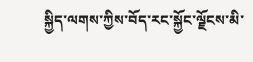སྐྱིད་ལགས་ཀྱིས་བོད་རང་སྐྱོང་ལྗོངས་མི་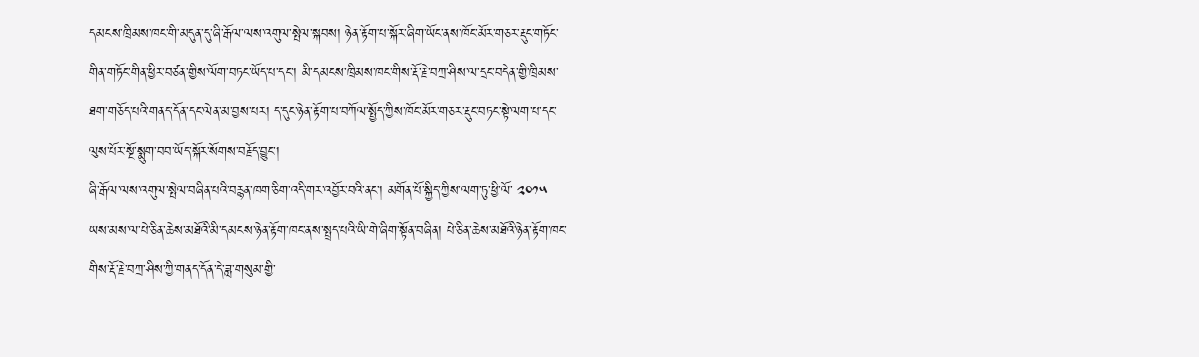དམངས་ཁྲིམས་ཁང་གི་མདུན་དུ་ཞི་རྒོལ་ལས་འགུལ་སྤེལ་སྐབས། ཉེན་རྟོག་པ་སྐོར་ཞིག་ཡོང་ནས་ཁོང་མོར་གཅར་རྡུང་གཏོང་གིན་གཏོང་གིན་ཕྱིར་བཙན་གྱིས་ལོག་བཏང་ཡོད་པ་དང་། མི་དམངས་ཁྲིམས་ཁང་གིས་རྡོ་རྗེ་བཀྲ་ཤིས་ལ་དྲང་བདེན་གྱི་ཁྲིམས་ཐག་གཅོད་པའི་གནད་དོན་དང་ལེན་མ་བྱས་པར། ད་དུང་ཉེན་རྟོག་པ་བཀོལ་སྤྱོད་ཀྱིས་ཁོང་མོར་གཅར་རྡུང་བཏང་སྟེ་ལག་པ་དང་ལུས་པོར་སྔོ་སྨུག་བབ་ཡོད་སྐོར་སོགས་བརྗོད་བྱུང་།
ཞི་རྒོལ་ལས་འགུལ་སྤེལ་བཞིན་པའི་བརྙན་ཁག་ཅིག་འདི་གར་འབྱོར་བའི་ནང་། མགོན་པོ་སྐྱིད་ཀྱིས་ལག་ཏུ་ཕྱི་ལོ་ ༢༠༡༥ ཡས་མས་ལ་པེ་ཅིན་ཆེས་མཐོའི་མི་དམངས་ཉེན་རྟོག་ཁང་ནས་སྤྲད་པའི་ཡི་གེ་ཞིག་སྟོན་བཞིན། པེ་ཅིན་ཆེས་མཐོའི་ཉེན་རྟོག་ཁང་གིས་རྡོ་རྗེ་བཀྲ་ཤིས་ཀྱི་གནད་དོན་དེ་ཟླ་གསུམ་གྱི་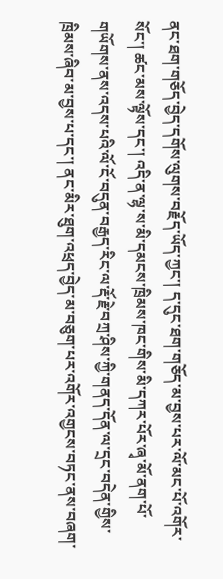ནང་ཐག་གཅོད་བྱེད་དགོས་ལུགས་བརྗོད་ཡོད་ཀྱང་། ད་དུང་ཐག་གཅོད་མ་བྱས་པར་ལོ་མང་པོ་འགོར་སོང་། ཚང་མས་ལྟོས་དང་། འདི་ན་ལྷ་ས་མི་དམངས་ཁྲིམས་ཁང་གིས་མི་དཀར་པོར་ཞྭ་མོ་ནག་པོ་གཡོགས་ནས་འདས་པའི་ལོ་ངོ་བདུན་བརྒྱད་རིང་ལ་རྡོ་རྗེ་བཀྲ་ཤིས་ཀྱི་གནད་དོན་ལ་དྲང་བདེན་གྱིས་ཁྲིམས་ཞིབ་མ་བྱས་པ་དང་། ནང་མིར་ཐུག་འཕྲད་བྱེད་མ་བཅུག་པར་འགོར་འགྱངས་བཏང་ནས་བཞག་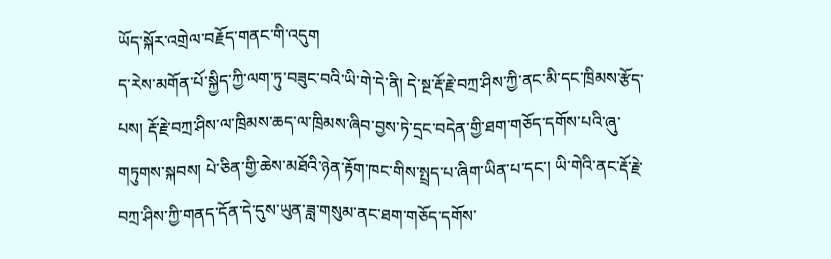ཡོད་སྐོར་འགྲེལ་བརྗོད་གནང་གི་འདུག
ད་རེས་མགོན་པོ་སྐྱིད་ཀྱི་ལག་ཏུ་བཟུང་བའི་ཡི་གེ་དེ་ནི། དེ་སྔ་རྡོ་རྗེ་བཀྲ་ཤིས་ཀྱི་ནང་མི་དང་ཁྲིམས་རྩོད་པས། རྡོ་རྗེ་བཀྲ་ཤིས་ལ་ཁྲིམས་ཆད་ལ་ཁྲིམས་ཞིབ་བྱས་ཏེ་དྲང་བདེན་གྱི་ཐག་གཅོད་དགོས་པའི་ཞུ་གཏུགས་སྐབས། པེ་ཅིན་གྱི་ཆེས་མཐོའི་ཉེན་རྟོག་ཁང་གིས་སྤྲད་པ་ཞིག་ཡིན་པ་དང་། ཡི་གེའི་ནང་རྡོ་རྗེ་བཀྲ་ཤིས་ཀྱི་གནད་དོན་དེ་དུས་ཡུན་ཟླ་གསུམ་ནང་ཐག་གཅོད་དགོས་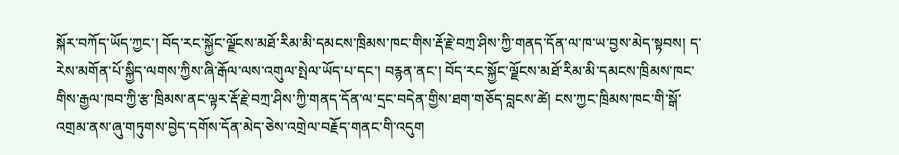སྐོར་བཀོད་ཡོད་ཀྱང་། བོད་རང་སྐྱོང་ལྗོངས་མཐོ་རིམ་མི་དམངས་ཁྲིམས་ཁང་གིས་རྡོ་རྗེ་བཀྲ་ཤིས་ཀྱི་གནད་དོན་ལ་ཁ་ཡ་བྱས་མེད་སྟབས། ད་རེས་མགོན་པོ་སྐྱིད་ལགས་ཀྱིས་ཞི་རྒོལ་ལས་འགུལ་སྤེལ་ཡོད་པ་དང་། བརྙན་ནང་། བོད་རང་སྐྱོང་ལྗོངས་མཐོ་རིམ་མི་དམངས་ཁྲིམས་ཁང་གིས་རྒྱལ་ཁབ་ཀྱི་རྩ་ཁྲིམས་ནང་ལྟར་རྡོ་རྗེ་བཀྲ་ཤིས་ཀྱི་གནད་དོན་ལ་དྲང་བདེན་གྱིས་ཐག་གཅོད་བླངས་ཚེ། ངས་ཀྱང་ཁྲིམས་ཁང་གི་སྒོ་འགྲམ་ནས་ཞུ་གཏུགས་བྱེད་དགོས་དོན་མེད་ཅེས་འགྲེལ་བརྗོད་གནང་གི་འདུག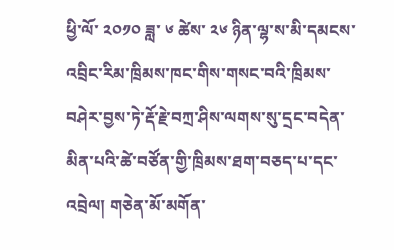ཕྱི་ལོ་ ༢༠༡༠ ཟླ་ ༦ ཚེས་ ༢༦ ཉིན་ལྷ་ས་མི་དམངས་འབྲིང་རིམ་ཁྲིམས་ཁང་གིས་གསང་བའི་ཁྲིམས་བཤེར་བྱས་ཏེ་རྡོ་རྗེ་བཀྲ་ཤིས་ལགས་སུ་དྲང་བདེན་མིན་པའི་ཚེ་བཙོན་གྱི་ཁྲིམས་ཐག་བཅད་པ་དང་འབྲེལ། གཅེན་མོ་མགོན་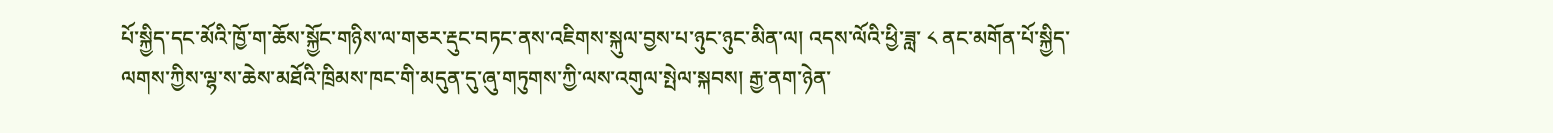པོ་སྐྱིད་དང་མོའི་ཁྱོ་ག་ཆོས་སྐྱོང་གཉིས་ལ་གཅར་རྡུང་བཏང་ནས་འཇིགས་སྐུལ་བྱས་པ་ཉུང་ཉུང་མིན་ལ། འདས་ལོའི་ཕྱི་ཟླ་ ༨ ནང་མགོན་པོ་སྐྱིད་ལགས་ཀྱིས་ལྷ་ས་ཆེས་མཐོའི་ཁྲིམས་ཁང་གི་མདུན་དུ་ཞུ་གཏུགས་ཀྱི་ལས་འགུལ་སྤེལ་སྐབས། རྒྱ་ནག་ཉེན་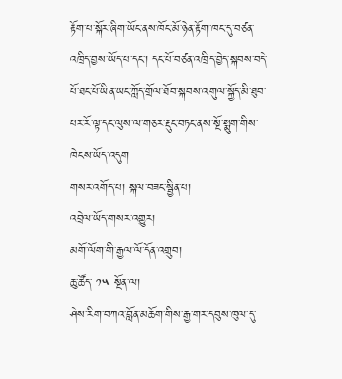རྟོག་པ་སྐོར་ཞིག་ཡོང་ནས་ཁོང་མོ་ཉེན་རྟོག་ཁང་དུ་བཙན་འཁྲིད་བྱས་ཡོད་པ་དང་། དང་པོ་བཙན་འཁྲིད་བྱེད་སྐབས་བདེ་པོ་ཐང་པོ་ཡིན་ཡང་ཀློད་གྲོལ་ཐོབ་སྐབས་འགུལ་སྐྱོད་མི་ཐུབ་པར་རོ་ལྟ་དང་ལུས་ལ་གཅར་རྡུང་བཏང་ནས་སྔོ་སྨུག་གིས་ཁེངས་ཡོད་འདུག
གསར་འགོད་པ། སྐལ་བཟང་སྦྱིན་པ།
འབྲེལ་ཡོད་གསར་འགྱུར།
མགོ་ལོག་གི་རྒྱལ་ལོ་དོན་འགྲུབ།
ཆུ་ཚོད་ ༡༥ སྔོན་ལ།
ཤེས་རིག་བཀའ་བློན་མཆོག་གིས་རྒྱ་གར་དབུས་ཁུལ་དུ་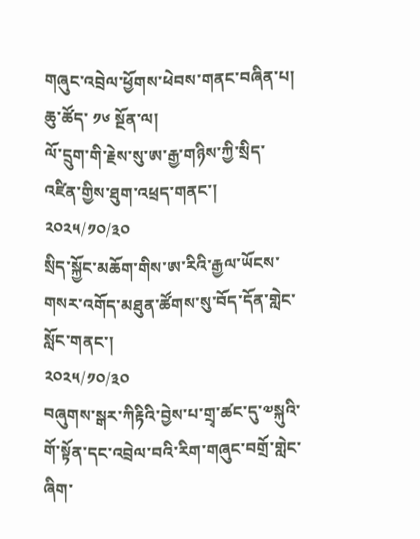གཞུང་འབྲེལ་ཕྱོགས་ཕེབས་གནང་བཞིན་པ།
ཆུ་ཚོད་ ༡༦ སྔོན་ལ།
ལོ་དྲུག་གི་རྗེས་སུ་ཨ་རྒྱ་གཉིས་ཀྱི་སྲིད་འཛིན་གྱིས་ཐུག་འཕྲད་གནང་།
༢༠༢༥/༡༠/༣༠
སྲིད་སྐྱོང་མཆོག་གིས་ཨ་རིའི་རྒྱལ་ཡོངས་གསར་འགོད་མཐུན་ཚོགས་སུ་བོད་དོན་གླེང་སློང་གནང་།
༢༠༢༥/༡༠/༣༠
བཞུགས་སྒར་ཀིརྟིའི་བྱེས་པ་གྲྭ་ཚང་དུ་༧སྐུའི་གོ་སྟོན་དང་འབྲེལ་བའི་རིག་གཞུང་བགྲོ་གླེང་ཞིག་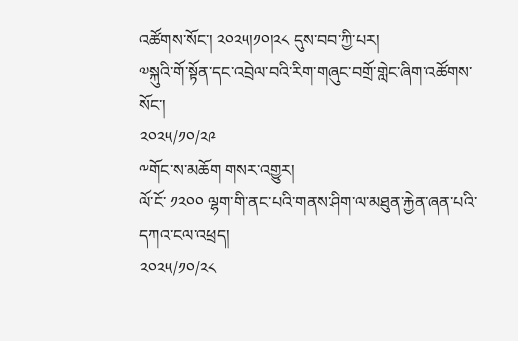འཚོགས་སོང་། ༢༠༢༥།༡༠།༢༨ དུས་བབ་ཀྱི་པར།
༧སྐུའི་གོ་སྟོན་དང་འབྲེལ་བའི་རིག་གཞུང་བགྲོ་གླེང་ཞིག་འཚོགས་སོང་།
༢༠༢༥/༡༠/༢༩
༸གོང་ས་མཆོག གསར་འགྱུར།
ལོ་ངོ་ ༡༢༠༠ ལྷག་གི་ནང་པའི་གནས་ཤིག་ལ་མཐུན་རྐྱེན་ཞན་པའི་དཀའ་ངལ་འཕྲད།
༢༠༢༥/༡༠/༢༨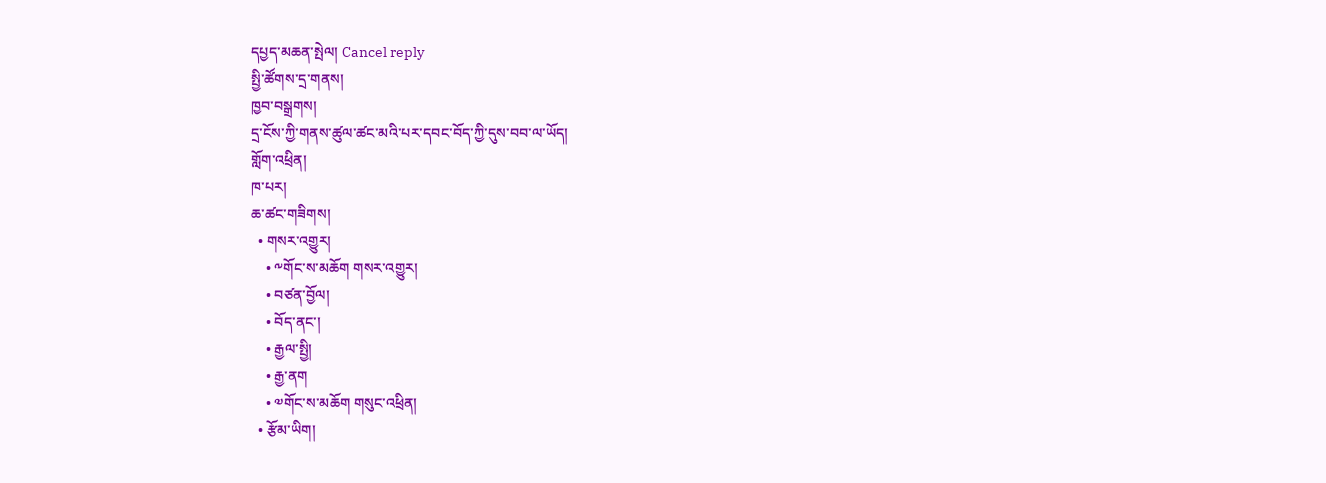དཔྱད་མཆན་སྤེལ། Cancel reply
སྤྱི་ཚོགས་དྲ་གནས།
ཁྱབ་བསྒྲགས།
དྲ་ངོས་ཀྱི་གནས་ཚུལ་ཚང་མའི་པར་དབང་བོད་ཀྱི་དུས་བབ་ལ་ཡོད།
གློག་འཕྲིན།
ཁ་པར།
ཆ་ཚང་གཟིགས།
  • གསར་འགྱུར།
    • ༸གོང་ས་མཆོག གསར་འགྱུར།
    • བཙན་བྱོལ།
    • བོད་ནང་།
    • རྒྱལ་སྤྱི།
    • རྒྱ་ནག
    • ༧གོང་ས་མཆོག གསུང་འཕྲིན།
  • རྩོམ་ཡིག།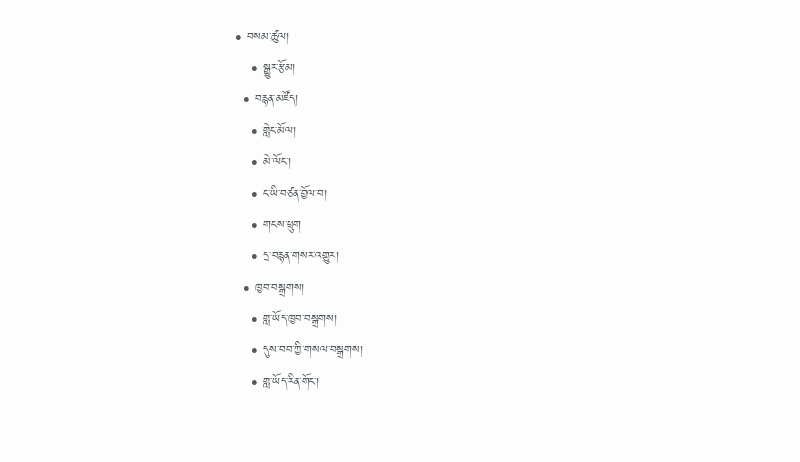• བསམ་ཚུལ།
    • སྒྱུར་རྩོམ།
  • བརྙན་མཛོད།
    • གླེང་མོལ།
    • མེ་ལོང་།
    • ང་ཡི་བཙན་བྱོལ་བ།
    • གངས་ཕྲུག
    • དྲ་བརྙན་གསར་འགྱུར།
  • ཁྱབ་བསྒྲགས།
    • གླ་ཡོད་ཁྱབ་བསྒྲགས།
    • དུས་བབ་ཀྱི་གསལ་བསྒྲགས།
    • གླ་ཡོད་རིན་གོང་།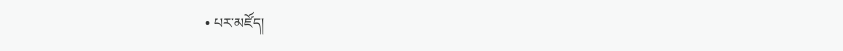• པར་མཛོད།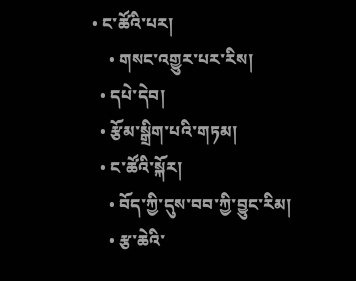• ང་ཚོའི་པར།
    • གསང་འགྱུར་པར་རིས།
  • དཔེ་དེབ།
  • རྩོམ་སྒྲིག་པའི་གཏམ།
  • ང་ཚོའི་སྐོར།
    • བོད་ཀྱི་དུས་བབ་ཀྱི་བྱུང་རིམ།
    • རྩ་ཆེའི་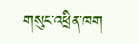གསུང་འཕྲིན་ཁག